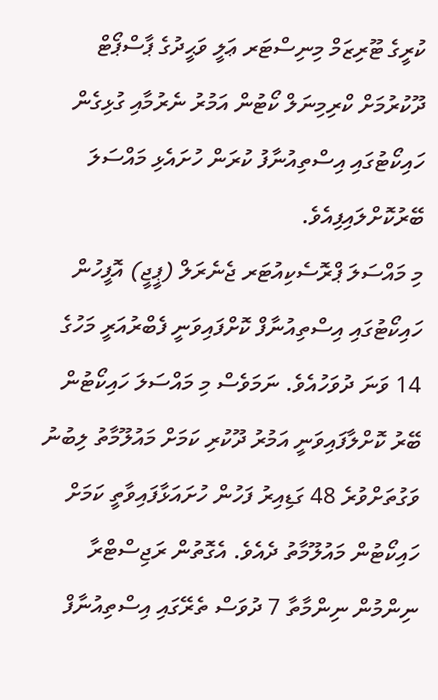ކުރީގެ ޓޫރިޒަމް މިނިސްޓަރ ޢަލީ ވަޙީދުގެ ޕާސްޕޯޓް ދޫކުރުމަށް ކްރިމިނަލް ކޯޓުން އަމުރު ނެރުމާއި ގުޅިގެން ހައިކޯޓުގައި އިސްތިއުނާފު ކުރަން ހުށައެޅި މައްސަލަ ބޭރުކޮށްލައިފިއެވެ.
މި މައްސަލަ ޕްރޮސެކިއުޓަރ ޖެނެރަލް (ޕީޖީ) އޮފީހުން ހައިކޯޓުގައި އިސްތިއުނާފް ކޮށްފައިވަނީ ފެބްރުއަރީ މަހުގެ 14 ވަނަ ދުވަހުއެވެ. ނަމަވެސް މި މައްސަލަ ހައިކޯޓުން ބޭރު ކޮށްލާފައިވަނީ އަމުރު ދޫކުރި ކަމަށް މައުލޫމާތު ލިބުނު ވަގުތަށްވުރެ 48 ގަޑިއިރު ފަހުން ހުށައަޅާފައިވާތީ ކަމަށް ހައިކޯޓުން މައުލޫމާތު ދެއެވެ. އެގޮތުން ރަޖިސްޓްރާ ނިންމުން ނިންމާތާ 7 ދުވަސް ތެރޭގައި އިސްތިއުނާފް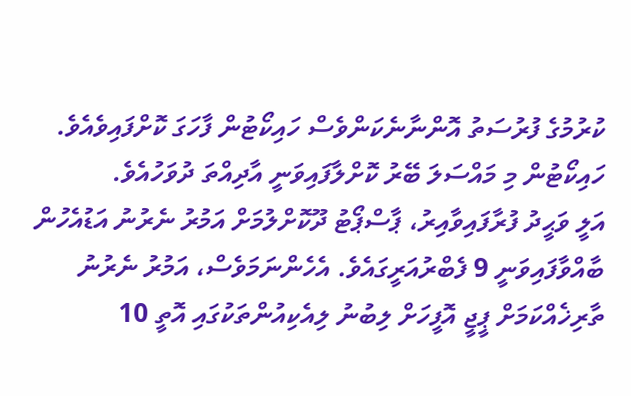ކުރުމުގެ ފުރުސަތު އޮންނާނެކަންވެސް ހައިކޯޓުން ފާހަގަ ކޮށްފައިވެއެވެ. ހައިކޯޓުން މި މައްސަލަ ބޭރު ކޮށްލާފައިވަނީ އާދިއްތަ ދުވަހުއެވެ.
އަލީ ވަޙީދު ފުރާފައިވާއިރު، ޕާސްޕޯޓު ދޫކޮށްލުމަށް އަމުރު ނެރުނު އަޑުއެހުން ބާއްވާފައިވަނީ 9 ފެބްރުއަރީގައެވެ. އެހެންނަމަވެސް، އަމުރު ނެރުނު ތާރިޚެއްކަމަށް ޕީޖީ އޮފީހަށް ލިބުނު ލިއެކިއުންތަކުގައި އޮތީ 10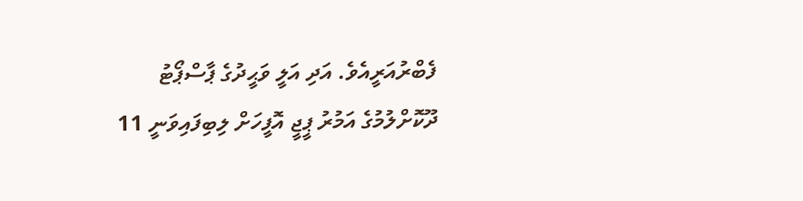ފެބްރުއަރީއެވެ. އަދި އަލީ ވަޙީދުގެ ޕާސްޕޯޓު ދޫކޮށްލުމުގެ އަމުރު ޕީޖީ އޮފީހަށް ލިބިފައިވަނީ 11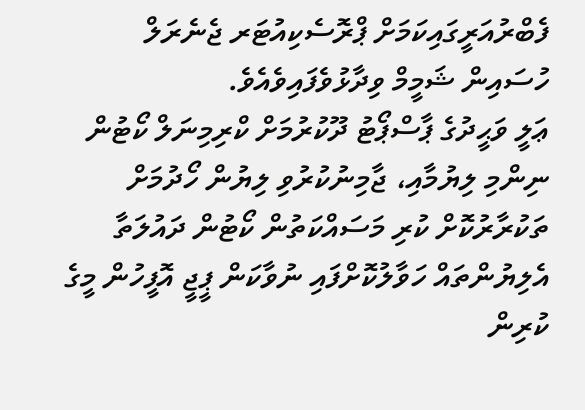ފެބްރުއަރީގައިކަމަށް ޕްރޮސެކިއުޓަރ ޖެނެރަލް ހުސައިން ޝަމީމް ވިދާޅުވެފައިވެއެވެ.
ޢަލީ ވަޙީދުގެ ޕާސްޕޯޓު ދޫކުރުމަށް ކްރިމިނަލް ކޯޓުން ނިންމި ލިޔުމާއި، ޖާމިނުކުރުވި ލިޔުން ހޯދުމަށް ތަކުރާރުކޮށް ކުރި މަސައްކަތުން ކޯޓުން ދައުލަތާ އެލިޔުންތައް ހަވާލުކޮށްފައި ނުވާކަން ޕީޖީ އޮފީހުން މީގެ ކުރިން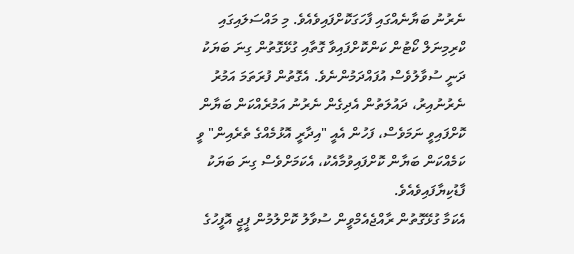ނެރުނު ބަޔާނެއްގައި ފާހަގަކޮށްފައިވެއެވެ. މި މައްސަލައިގައި ކްރިމިނަލް ކޯޓުން ކަންކޮށްފައިވާ ގޮތާއި ގުޅޭގޮތުން ގިނަ ބަޔަކު ދަނީ ސުވާލުވެސް އުފައްދަމުންނެވެ. އެގޮތުން ފުރަތަމަ އަމުރު ނެރުނުއިރު، ދައުލަތުން އެދިގެން ނެރުނު އަމުރެއްކަން ބަޔާން ކޮށްފައިވީ ނަމަވެސް، ފަހުން އެއީ "އިދާރީ އޮޅުމެއްގެ ތެރެއިން" ވީ ކަމެއްކަން ބަޔާން ކޮށްފައިވުމާއެކު، އެކަމަށްވެސް ގިނަ ބަޔަކު ފާޑުކިޔާފައިވެއެވެ.
އެކަމާ ގުޅޭގޮތުން ރާއްޖެއެމްވީން ސުވާލު ކޮށްލުމުން ޕީޖީ އޮފީހުގެ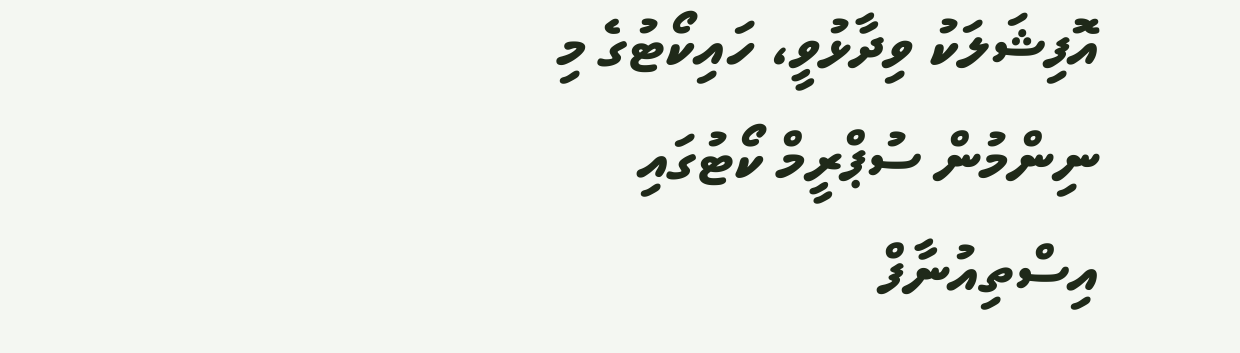އޮފިޝަލަކު ވިދާޅުވީ، ހައިކޯޓުގެ މި ނިންމުން ސުޕްރީމް ކޯޓުގައި އިސްތިއުނާފް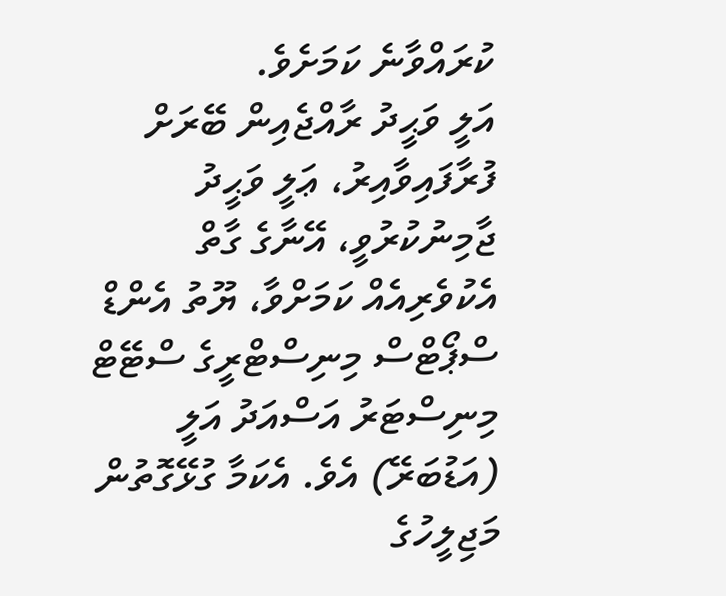ކުރައްވާނެ ކަމަށެވެ.
އަލީ ވަޙީދު ރާއްޖެއިން ބޭރަށް ފުރާފައިވާއިރު، ޢަލީ ވަޙީދު ޖާމިނުކުރުވީ، އޭނާގެ ގާތް އެކުވެރިއެއް ކަމަށްވާ، ޔޫތު އެންޑް ސްޕޯޓްސް މިނިސްޓްރީގެ ސްޓޭޓް މިނިސްޓަރު އަސްއަދު އަލީ (އަޑުބަރޭ) އެވެ. އެކަމާ ގުޅޭގޮތުން މަޖިލީހުގެ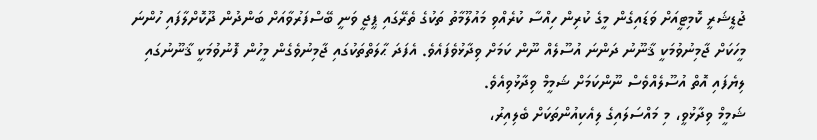ޖުޑީޝަރީ ކޮމިޓީއަށް ވަޑައިގެން މީގެ ކުރިން ހިއްސާ ކުރެއްވި މައުލޫމާތު ތަކުގެ ތެރޭގައި ޕީޖީ ވަނީ ބޭސްފަރުވާއަށް ބަންދުން ދޫކޮށްލާފައި ހުންނަ މީހަކަށް ޖާމިނުވުމަކީ ޤާނޫނު ދަންނަ އުސޫލެއް ނޫން ކަމަށް ވިދާޅުވެފައެވެ. އެފަދަ ޙާލަތްތަކުގައި ޖާމިނުވެގެން މީހުން ފޮނުވުމަކީ ޤާނޫނުގައި ލިޔެފައި އޮތް އުސޫލެއްވެސް ނޫންކަމަށް ޝަމީމް ވިދާޅުވިއެވެ.
ޝަމީމް ވިދާޅުވީ، މި މައްސަލައިގެ ލިއެކިއުންތަކަށް ބެލިއިރު،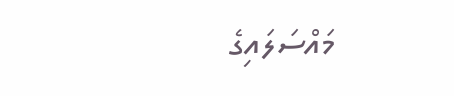މައްސަލައިގެ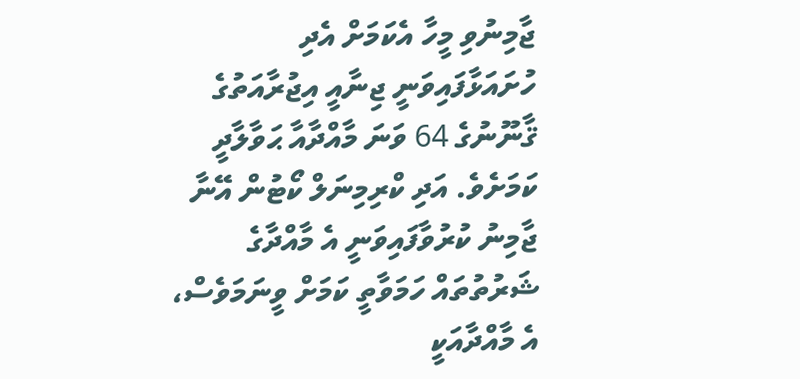ޖާމިނުވި މީހާ އެކަމަށް އެދި ހުށައަޅާފައިވަނީ ޖިނާއީ އިޖުރާއަތުގެ ޤާނޫނުގެ 64 ވަނަ މާއްދާއާ ޙަވާލާދީ ކަމަށެވެ. އަދި ކްރިމިނަލް ކޯޓުން އޭނާ ޖާމިނު ކުރުވާފައިވަނީ އެ މާއްދާގެ ޝަރުތުތައް ހަމަވާތީ ކަމަށް ވީނަމަވެސް، އެ މާއްދާއަކީ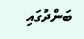ބަންދުގައި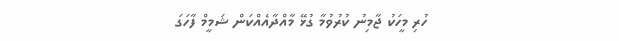ހުރި މީހަކު ޖާމިނު ކުރުވުމާ ގުޅޭ މާއްދާއެއްކަން ޝަމީމް ފާހަގަ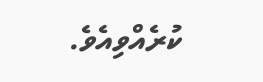ކުރެއްވިއެވެ.